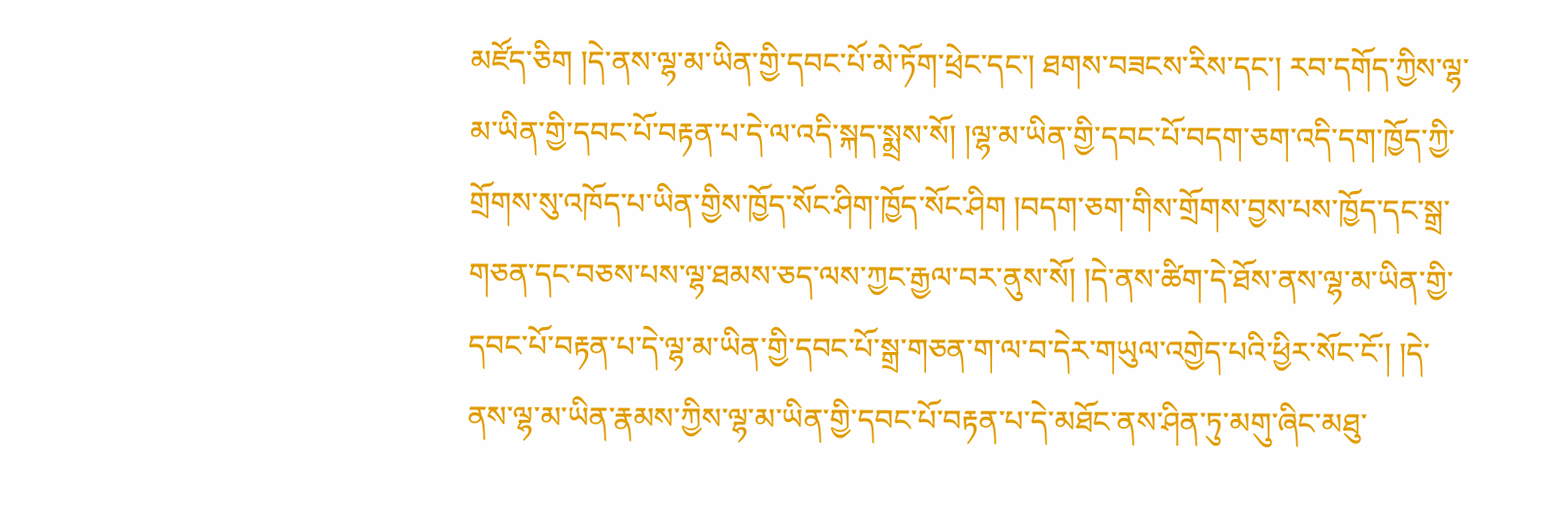མཛོད་ཅིག །དེ་ནས་ལྷ་མ་ཡིན་གྱི་དབང་པོ་མེ་ཏོག་ཕྲེང་དང་། ཐགས་བཟངས་རིས་དང་། རབ་དགོད་ཀྱིས་ལྷ་མ་ཡིན་གྱི་དབང་པོ་བརྟན་པ་དེ་ལ་འདི་སྐད་སྨྲས་སོ། །ལྷ་མ་ཡིན་གྱི་དབང་པོ་བདག་ཅག་འདི་དག་ཁྱོད་ཀྱི་གྲོགས་སུ་འཁོད་པ་ཡིན་གྱིས་ཁྱོད་སོང་ཤིག་ཁྱོད་སོང་ཤིག །བདག་ཅག་གིས་གྲོགས་བྱས་པས་ཁྱོད་དང་སྒྲ་གཅན་དང་བཅས་པས་ལྷ་ཐམས་ཅད་ལས་ཀྱང་རྒྱལ་བར་ནུས་སོ། །དེ་ནས་ཚིག་དེ་ཐོས་ནས་ལྷ་མ་ཡིན་གྱི་དབང་པོ་བརྟན་པ་དེ་ལྷ་མ་ཡིན་གྱི་དབང་པོ་སྒྲ་གཅན་ག་ལ་བ་དེར་གཡུལ་འགྱེད་པའི་ཕྱིར་སོང་ངོ་། །དེ་ནས་ལྷ་མ་ཡིན་རྣམས་ཀྱིས་ལྷ་མ་ཡིན་གྱི་དབང་པོ་བརྟན་པ་དེ་མཐོང་ནས་ཤིན་ཏུ་མགུ་ཞིང་མཐུ་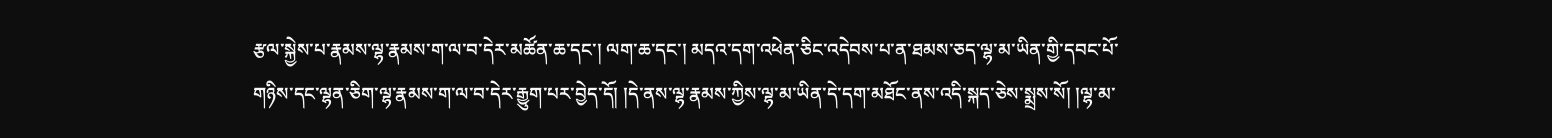རྩལ་སྐྱེས་པ་རྣམས་ལྷ་རྣམས་ག་ལ་བ་དེར་མཚོན་ཆ་དང་། ལག་ཆ་དང་། མདའ་དག་འཕེན་ཅིང་འདེབས་པ་ན་ཐམས་ཅད་ལྷ་མ་ཡིན་གྱི་དབང་པོ་གཉིས་དང་ལྷན་ཅིག་ལྷ་རྣམས་ག་ལ་བ་དེར་རྒྱུག་པར་བྱེད་དོ། །དེ་ནས་ལྷ་རྣམས་ཀྱིས་ལྷ་མ་ཡིན་དེ་དག་མཐོང་ནས་འདི་སྐད་ཅེས་སྨྲས་སོ། །ལྷ་མ་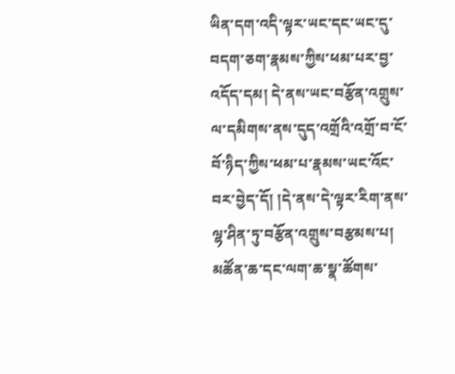ཡིན་དག་འདི་ལྟར་ཡང་དང་ཡང་དུ་བདག་ཅག་རྣམས་ཀྱིས་ཕམ་པར་བྱ་འདོད་དམ། དེ་ནས་ཡང་བརྩོན་འགྲུས་ལ་དམིགས་ནས་དུད་འགྲོའི་འགྲོ་བ་ངོ་བོ་ཉིད་ཀྱིས་ཕམ་པ་རྣམས་ཡང་འོང་བར་བྱེད་དོ། །དེ་ནས་དེ་ལྟར་རིག་ནས་ལྷ་ཤིན་ཏུ་བརྩོན་འགྲུས་བརྩམས་པ། མཚོན་ཆ་དང་ལག་ཆ་སྣ་ཚོགས་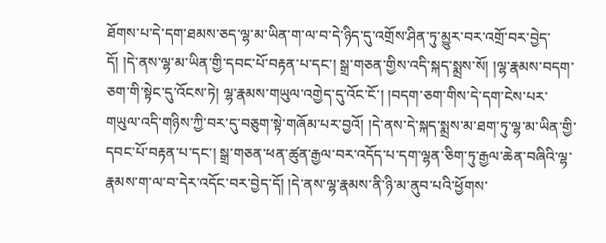ཐོགས་པ་དེ་དག་ཐམས་ཅད་ལྷ་མ་ཡིན་ག་ལ་བ་དེ་ཉིད་དུ་འགྲོས་ཤིན་ཏུ་མྱུར་བར་འགྲོ་བར་བྱེད་དོ། །དེ་ནས་ལྷ་མ་ཡིན་གྱི་དབང་པོ་བརྟན་པ་དང་། སྒྲ་གཅན་གྱིས་འདི་སྐད་སྨྲས་སོ། །ལྷ་རྣམས་བདག་ཅག་གི་སྟེང་དུ་འོངས་ཏེ། ལྷ་རྣམས་གཡུལ་འགྱེད་དུ་འོང་ངོ་། །བདག་ཅག་གིས་དེ་དག་ངེས་པར་གཡུལ་འདི་གཉིས་ཀྱི་བར་དུ་བཅུག་སྟེ་གཞོམ་པར་བྱའོ། །དེ་ནས་དེ་སྐད་སྨྲས་མ་ཐག་ཏུ་ལྷ་མ་ཡིན་གྱི་དབང་པོ་བརྟན་པ་དང་། སྒྲ་གཅན་ཕན་ཚུན་རྒྱལ་བར་འདོད་པ་དག་ལྷན་ཅིག་ཏུ་རྒྱལ་ཆེན་བཞིའི་ལྷ་རྣམས་ག་ལ་བ་དེར་འདོང་བར་བྱེད་དོ། །དེ་ནས་ལྷ་རྣམས་ནི་ཉི་མ་ནུབ་པའི་ཕྱོགས་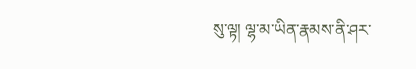སུ་ལྟ། ལྷ་མ་ཡིན་རྣམས་ནི་ཤར་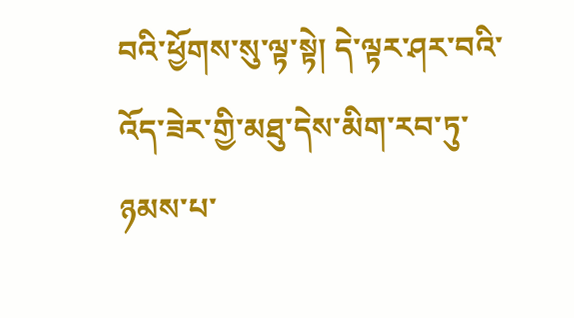བའི་ཕྱོགས་སུ་ལྟ་སྟེ། དེ་ལྟར་ཤར་བའི་འོད་ཟེར་གྱི་མཐུ་དེས་མིག་རབ་ཏུ་ཉམས་པ་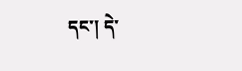དང་། དེ་